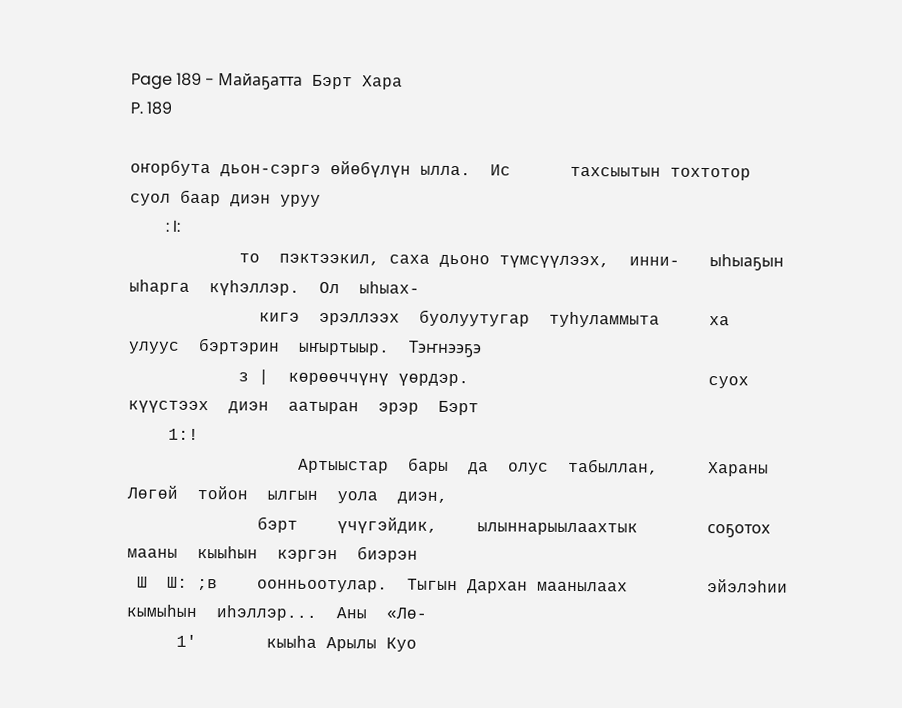Page 189 - Майаҕатта Бэрт Хара
P. 189

оҥорбута дьон-сэргэ өйөбүлүн ылла.  Ис      тахсыытын тохтотор суол баар диэн уруу
         : I:
           то  пэктээкил, саха дьоно түмсүүлээх,  инни-   ыһыаҕын  ыһарга  күһэллэр.  Ол  ыһыах-
             кигэ  эрэллээх  буолуутугар  туһуламмыта     ха  улуус  бэртэрин  ыҥыртыыр.  Тэҥнээҕэ
           з |  көрөөччүнү үөрдэр.                        суох  күүстээх  диэн  аатыран  эрэр  Бэрт
    1:!
                 Артыыстар  бары  да  олус  табыллан,     Хараны  Лөгөй  тойон  ылгын  уола  диэн,
             бэрт    үчүгэйдик,    ылыннарыылаахтык       соҕотох  мааны  кыыһын  кэргэн  биэрэн
 Ш  Ш: ;в    оонньоотулар.  Тыгын Дархан маанылаах        эйэлэһии  кымыһын  иһэллэр...  Аны  «Лө-
     1'       кыыһа Арылы Куо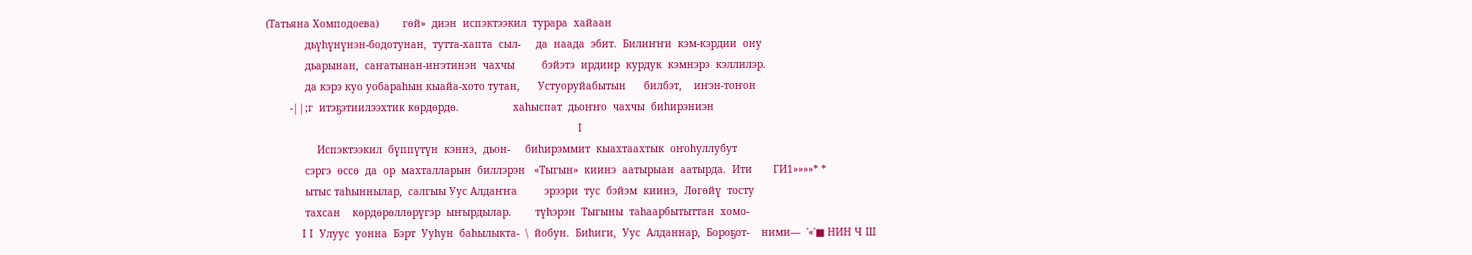(Татьяна Хомподоева)        гөй»  диэн  испэктээкил  турара  хайаан
             дьүһүнүнэн-бодотунан,  тутта-хапта  сыл-     да  наада  эбит.  Билиҥҥи  кэм-кэрдии  ону
             дьарынан,  саҥатынан-иҥэтинэн  чахчы         бэйэтэ  ирдиир  курдук  кэмнэрэ  кэллилэр.
             да кэрэ куо уобараһын кыайа-хото тутан,      Устуоруйабытын      билбэт,    иҥэн-тоҥон
        -||;г  итэҕэтиилээхтик көрдөрдө.                  хаһыспат  дьоҥҥо  чахчы  биһирэниэн
                                                                                                        I
                 Испэктээкил  бүппүтүн  кэннэ,  дьон-     биһирэммит  кыахтаахтык  оҥоһуллубут
             сэргэ  өссө  да  ор  махталларын  биллэрэн   «Тыгын»  киинэ  аатырыан  аатырда.  Ити       ГИ1»»»»* *
             ытыс таһыннылар,  салгыы Уус Алдаҥҥа         эрээри  тус  бэйэм  киинэ,  Лөгөйү  тосту
             тахсан    көрдөрөллөрүгэр  ыҥырдылар.        түһэрэн  Тыгыны  таһаарбытыттан  хомо-
            I I  Улуус  уонна  Бэрт  Ууһун  баһылыкта-  \  йобун.  Биһиги,  Уус  Алданнар,  Бороҕот-    ними—  '«'■ НИН Ч Ш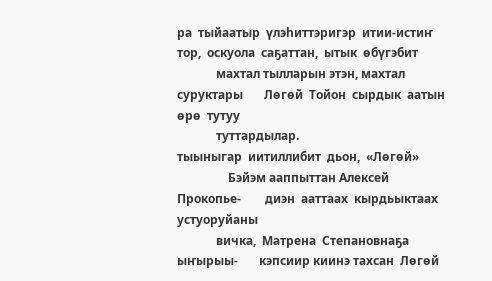ра  тыйаатыр  үлэһиттэригэр  итии-истиҥ      тор,  оскуола  саҕаттан,  ытык  өбүгэбит
             махтал тылларын этэн, махтал суруктары       Лөгөй  Тойон  сырдык  аатын  өрө  тутуу
             туттардылар.                                 тыыныгар  иитиллибит  дьон,  «Лөгөй»
                 Бэйэм ааппыттан Алексей Прокопье-        диэн  ааттаах  кырдьыктаах  устуоруйаны
             вичка,  Матрена  Степановнаҕа  ыҥырыы-       кэпсиир киинэ тахсан  Лөгөй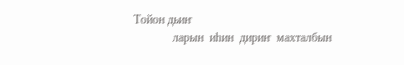Тойон дьиҥ
             ларын  иһин  дириҥ  махталбын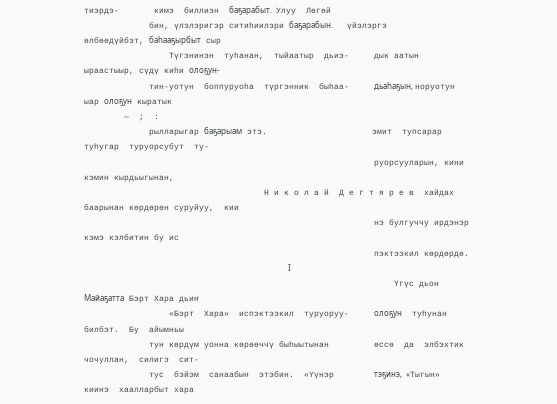тиэрдэ-       кимэ  биллиэн  баҕарабыт.  Улуу  Лөгөй
             бин, үлэлэригэр ситиһиилэри баҕарабын.       үйэлэргэ өлбөөдүйбэт, баһааҕырбыт сыр
                 Түгэнинэн  туһанан,  тыйаатыр  дьиэ-     дык аатын ыраастыыр, сүдү киһи олоҕун-
             тин-уотун  боппуруоһа  түргэнник  быһаа-     дьаһаҕын, норуотун ыар олоҕун кыратык
        —  ;  :
             рылларыгар баҕарыам этэ.                     эмит  тупсарар  туһугар  туруорсубут  ту-
                                                          руорсууларын, кини кэмин кырдьыгынан,
                                    Н и к о л а й  Д е г т я р е в  хайдах баарынан көрдөрөн суруйуу,  кии
                                                          нэ булгуччу ирдэнэр кэмэ кэлбитин бу ис
                                                          пэктээкил көрдөрдө.
                                                                                                      I
                                                              Үгүс дьон Майаҕатта Бэрт Хара дьиҥ
                 «Бэрт  Хара»  испэктээкил  туруоруу-     олоҕун  туһунан  билбэт.  Бу  айымньы
             тун көрдүм уонна көрөөччү быһыытынан         өссө  да  элбэхтик  чочуллан,  силигэ  сит-
             тус  бэйэм  санаабын  этэбин.  «Үүнэр        тэҕинэ,  «Тыгын»  киинэ  хаалларбыт хара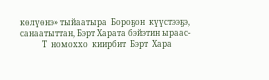көлүөнэ» тыйаатыра  Бороҕон  күүстээҕэ,     санаатыттан, Бэрт Харата бэйэтин ыраас-
           Т  номоххо  киирбит  Бэрт  Хара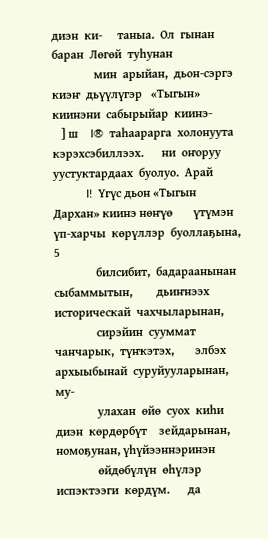диэн  ки-     таныа.  Ол  гынан  баран  Лөгөй  туһунан
              мин  арыйан,  дьон-сэргэ  киэҥ  дьүүлүгэр   «Тыгын»  киинэни  сабырыйар  киинэ-
   ] ш    I®  таһаарарга  холонуута  кэрэхсэбиллээх.      ни  оҥоруу  уустуктардаах  буолуо.  Арай
           I!  Үгүс дьон «Тыгын Дархан» киинэ нөҥүө       үтүмэн  үп-харчы  көрүллэр  буоллаҕына,      5
              билсибит,  бадараанынан  сыбаммытын,        дьиҥнээх  историческай  чахчыларынан,
              сирэйин  сууммат  чанчарык,  түҥкэтэх,       элбэх архыыбынай  суруйууларынан, му-
              улахан  өйө  суох  киһи  диэн  көрдөрбүт    зейдарынан, номоҕунан, үһүйээннэринэн
              өйдөбүлүн  өһүлэр  испэктээги  көрдүм.      да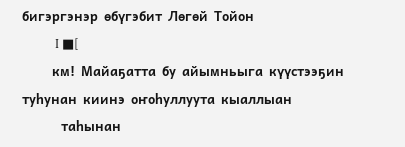бигэргэнэр  өбүгэбит  Лөгөй  Тойон
           I ■[
          км!  Майаҕатта  бу  айымньыга  күүстээҕин       туһунан  киинэ  оҥоһуллуута  кыаллыан
             таһынан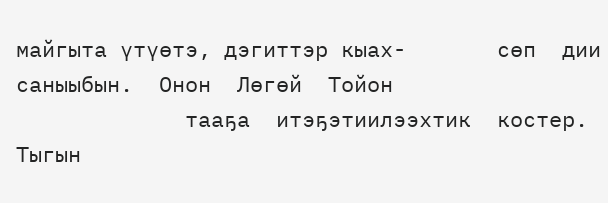майгыта үтүөтэ, дэгиттэр кыах-       сөп  дии  саныыбын.  Онон  Лөгөй  Тойон
             тааҕа  итэҕэтиилээхтик  костер.  Тыгын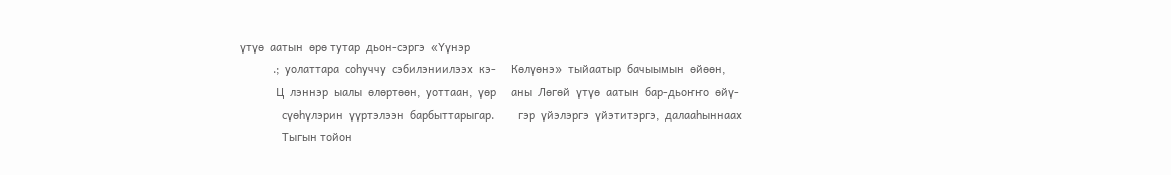үтүө  аатын  өрө тутар  дьон-сэргэ  «Үүнэр
           .;  уолаттара  соһуччу  сэбилэниилээх  кэ-     Көлүөнэ»  тыйаатыр  бачыымын  өйөөн,
            Ц  лэннэр  ыалы  өлөртөөн,  уоттаан,  үөр     аны  Лөгөй  үтүө  аатын  бар-дьоҥҥо  өйү-
              сүөһүлэрин  үүртэлээн  барбыттарыгар.        гэр  үйэлэргэ  үйэтитэргэ,  далааһыннаах
              Тыгын тойон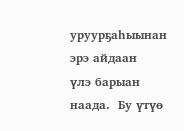уруурҕаһыынан эрэ айдаан        үлэ барыан  наада.  Бу үтүө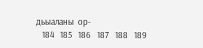дьыаланы  ор-
   184   185   186   187   188   189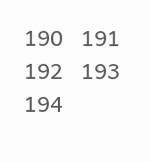190   191   192   193   194